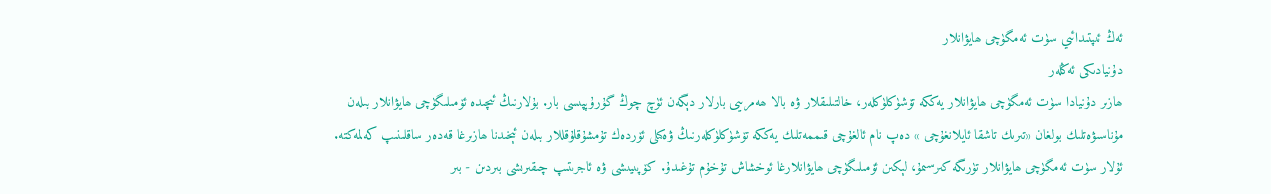ئەڭ ئىپتىدائىي سۈت ئەمگۈچى ھايۋانلار
دۇنيادىكى ئەڭلەر
ھازىر دۇنيادا سۈت ئەمگۈچى ھايۋانلار يەككە تۆشۈكلۈكلەر، خالتىلىقلار ۋە بالا ھەمرىيى بارلار دېگەن ئۈچ چوڭ گۇرۇپپىسى بار. بۇلارنىڭ ئىچىدە ئۆمىلىگۈچى ھايۋانلار بىلەن مۇناسىۋەتلىك بولغان «تىرىك تاشقا ئايلانغۇچى » دەپ نام ئالغۇچى قىممەتلىك يەككە تۆشۈكلۈكلەرنىڭ ۋەكىلى ئۆردەك تۇمشۇقلۇقللار بىلەن ئېخىدنا ھازىرغا قەدەر ساقلىنىپ كەلمەكتە. ئۇلار سۈت ئەمگۈچى ھايۋانلار تۈرىگە كىرسىمۇ، لېكىن ئۆمىلىگۈچى ھايۋانلارغا ئوخشاش تۇخۇم تۇغىدۇ. كۆپىيىشى ۋە ئاجرىتىپ چىقىرىشى بىردىن - بىر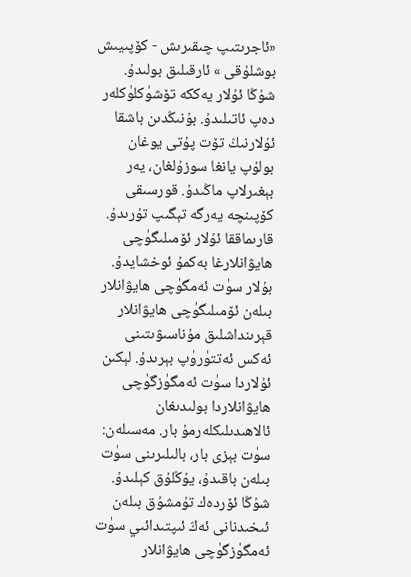«ئاجرىتىپ چىقىرىش - كۆپىيىش بوشلۇقى » ئارقىلىق بولىدۇ. شۇڭا ئۇلار يەككە تۆشۈكلۈكلەر دەپ ئاتىلىدۇ. بۇنىڭدىن باشقا ئۇلارنىڭ تۆت پۇتى يوغان بولۇپ يانغا سوزۇلغان، يەر بېغىرلاپ ماڭىدۇ. قورسىقى كۆپىنچە يەرگە تېگىپ تۇرىدۇ. قارىماققا ئۇلار ئۆمىلىگۈچى ھايۋانلارغا بەكمۇ ئوخشايدۇ. بۇلار سۈت ئەمگۈچى ھايۋانلار بىلەن ئۆمىلىگۈچى ھايۋانلار قېرىنداشلىق مۇناسىۋىتىنى ئەكس ئەتتۈرۈپ بېرىدۇ. لېكىن ئۇلاردا سۈت ئەمگۈزگۈچى ھايۋانلاردا بولىدىغان ئالاھىدىلىكلەرمۇ بار. مەسىلەن: سۈت بېزى بار، بالىلىرىنى سۈت بىلەن باقىدۇ، يۇڭلۇق كېلىدۇ. شۇڭا ئۆردەك تۇمشۇق بىلەن ئىخىدنانى ئەڭ ئىپتىدائىي سۈت ئەمگۈزگۈچى ھايۋانلار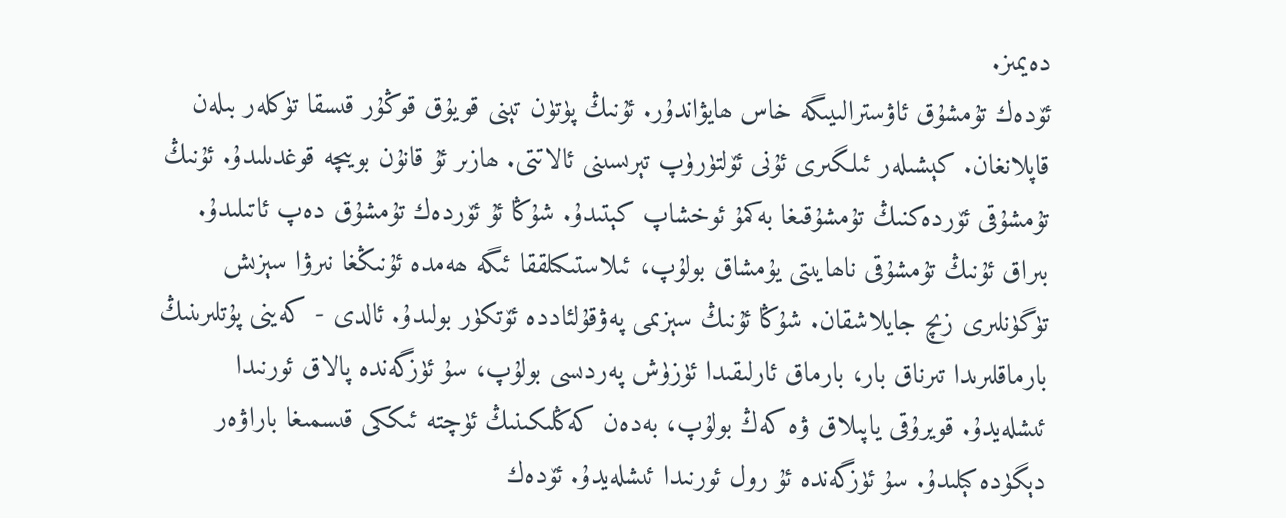دەيمىز.
ئۆدەك تۇمشۇق ئاۋسترالىيىگە خاس ھايۋاندۇر. ئۇنىڭ پۈتۈن تېنى قويۇق قوڭۇر قىسقا تۈكلەر بىلەن قاپلانغان. كېشىلەر ئىلگىرى ئۇنى ئۆلتۈرۈپ تېرىسىنى ئالاتتى. ھازىر ئۇ قانۇن بويىچە قوغدىلىدۇ. ئۇنىڭ تۇمشۇقى ئۆردەكنىڭ تۇمشۇقىغا بەكمۇ ئوخشاپ كېتىدۇ. شۇڭا ئۇ ئۆردەك تۇمشۇق دەپ ئاتىلىدۇ. بىراق ئۇنىڭ تۇمشۇقى ناھايىتى يۇمشاق بولۇپ، ئىلاستىكىلققا ئىگە ھەمدە ئۇنىڭغا نىرۋا سېزىش تۈگۈنلىرى زىچ جايلاشقان. شۇڭا ئۇنىڭ سېزىمى پەۋقۇلئاددە ئۆتكۈر بولىدۇ. ئالدى - كەينى پۇتلىرىنىڭ بارماقلىرىدا تىرناق بار، بارماق ئارلىقىدا ئۈزۈش پەردىسى بولۇپ، سۇ ئۈزگەندە پالاق ئورنىدا ئىشلەيدۇ. قويرۇقى ياپىلاق ۋە كەڭ بولۇپ، بەدەن كەڭلىكىنىڭ ئۈچتە ئىككى قىسمىغا باراۋەر دېگۈدە كېلىدۇ. سۇ ئۈزگەندە ئۇ رول ئورنىدا ئىشلەيدۇ. ئۆدەك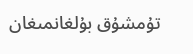تۇمشۇق بۇلغانمىغان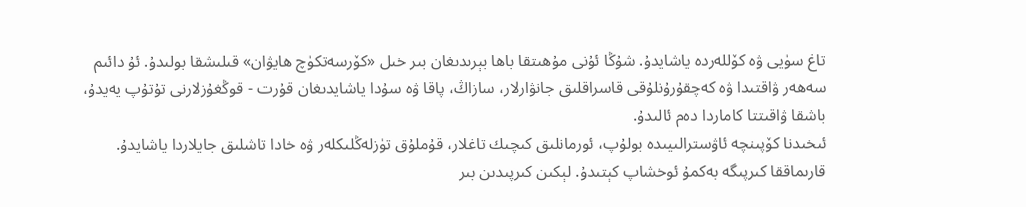تاغ سۈيى ۋە كۆللەردە ياشايدۇ. شۇڭا ئۇنى مۇھىتقا باھا بېرىدىغان بىر خىل «كۆرسەتكۈچ ھايۋان» قىلىشقا بولىدۇ. ئۇ دائىم سەھەر ۋاقتىدا ۋە كەچقۇرۇنلۇقى قاسراقلىق جانۋارلار، سازاڭ، پاقا ۋە سۇدا ياشايدىغان قۇرت - قوڭغۇزلارنى تۇتۇپ يەيدۇ، باشقا ۋاقىتتا كاماردا دەم ئالىدۇ.
ئىخىدنا كۆپىنچە ئاۋسترالىيىدە بولۇپ، ئورمانلىق كىچىك تاغلار، قۇملۇق تۈزلەڭلىكلەر ۋە خادا تاشلىق جايلاردا ياشايدۇ. قارىماققا كىرپىگە بەكمۇ ئوخشاپ كېتىدۇ. لېكىن كىرپىدىن بىر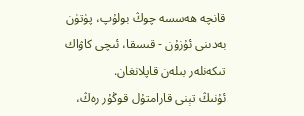قانچە ھەسسە چوڭ بولۇپ، پۈتۈن بەدىنى ئۇزۇن - قىسقا، ئىچى كاۋاك تىكەنلەر بىلەن قاپلانغان.
ئۇنىڭ تېنى قارامتۇل قوڭۇر رەڭ،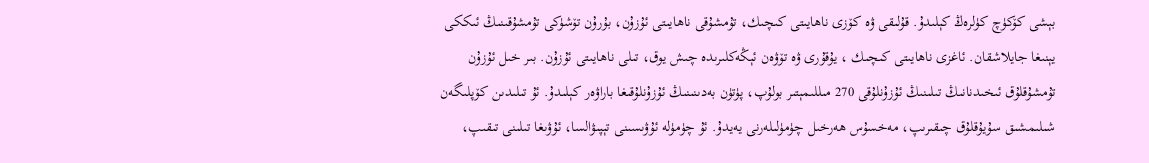بېشى كۆكۈچ كۈلرەڭ كېلىدۇ. قۇلىقى ۋە كۆزى ناھايىتى كىچىك، تۇمشۇقى ناھايىتى ئۇزۇن، بۇرۇن تۆشۈكى تۇمشۇقىنىڭ ئىككى يېنىغا جايلاشقان. ئاغزى ناھايىتى كىچىك ، يۇقۇرى ۋە تۆۋەن ئېڭەكلىرىدە چىش يوق، تىلى ناھايىتى ئۇزۇن. بىر خىل ئۇزۇن تۇمشۇقلۇق ئىخىدنانىڭ تىلىنىڭ ئۇزۇنلۇقى 270 مىللىمېتىر بولۇپ، پۈتۈن بەدىنىنىڭ ئۇزۇنلۇقىغا باراۋەر كېلىدۇ. ئۇ تىلىدىن كۆپلىگەن شىلىمشىق سۇيۇقلۇق چىقىرىپ، مەخسۇس ھەرخىل چۈمۈلىلەرنى يەيدۇ. ئۇ چۈمۈلە ئۇۋىسىنى تېپىۋالسا، ئۇۋىغا تىلىنى تىقىپ،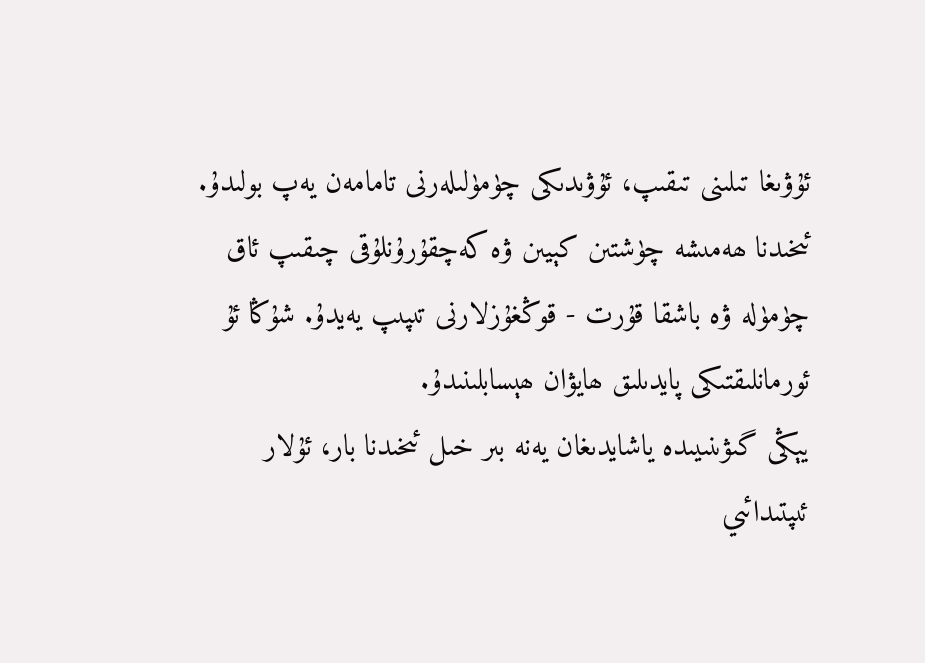ئۇۋىغا تىلىنى تىقىپ، ئۇۋىدىكى چۈمۈلىلەرنى تامامەن يەپ بولىدۇ. ئىخىدنا ھەمىشە چۈشتىن كېيىن ۋە كەچقۇرۇنلۇقى چىقىپ ئاق چۈمۈلە ۋە باشقا قۇرت - قوڭغۇزلارنى تىپىپ يەيدۇ. شۇڭا ئۇ ئورمانلىقتىكى پايدىلىق ھايۋان ھېسابلىنىدۇ.
يېڭى گىۋىنىيىدە ياشايدىغان يەنە بىر خىل ئىخىدنا بار، ئۇلار ئىپتىدائىي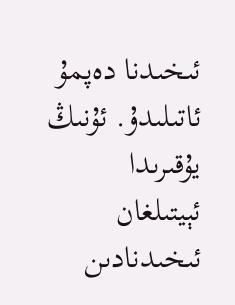ئىخىدنا دەپمۇ ئاتىلىدۇ. ئۇنىڭ يۇقىرىدا ئېيتىلغان ئىخىدنادىن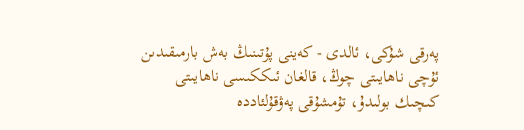پەرقى شۇكى، ئالدى - كەينى پۇتىنىڭ بەش بارمىقىدىن ئۇچى ناھايىتى چوڭ، قالغان ئىككىسى ناھايىتى كىچىك بولىدۇ، تۇمشۇقى پەۋقۇلئاددە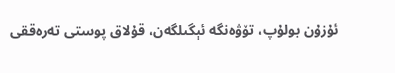ئۇزۇن بولۇپ، تۆۋەنگە ئېگىلگەن، قۇلاق پوستى تەرەققى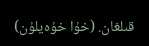قىلغان. (خۇا خۇەيلۇن)